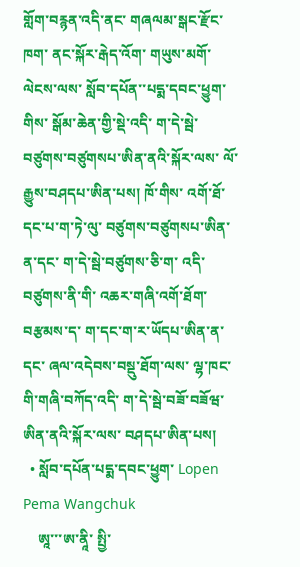གློག་བརྙན་འདི་ནང་ གཞལམ་སྒང་རྫོང་ཁག་ ནང་སྐོར་རྒེད་འོག་ གཡུས་མགོ་ལེངས་ལས་ སློབ་དཔོན་་པདྨ་དབང་ཕྱུག་གིས་ སྒོམ་ཆེན་གྱི་སྡེ་འདི་ ག་དེ་སྦེ་བཙུགས་བཙུགསཔ་ཨིན་ནའི་སྐོར་ལས་ ལོ་རྒྱུས་བཤདཔ་ཨིན་པས། ཁོ་གིས་ འགོ་ཐོ་དང་པ་ག་ཏེ་ལུ་ བཙུགས་བཙུགསཔ་ཨིན་ན་དང་ ག་དེ་སྦེ་བཙུགས་ཅི་ག་ འདི་བཙུགས་ནི་གི་ འཆར་གཞི་འགོ་ཐོག་བརྩམས་ད་ ག་དང་ག་ར་ཡོདཔ་ཨིན་ན་དང་ ཞལ་འདེབས་བསྡུ་ཐོག་ལས་ ལྷ་ཁང་གི་གཞི་བཀོད་འདི་ ག་དེ་སྦེ་བཟོ་བཟོཝ་ཨིན་ནའི་སྐོར་ལས་ བཤདཔ་ཨིན་པས།
  • སློབ་དཔོན་པདྨ་དབང་ཕྱུག་ Lopen Pema Wangchuk
    ཨཱ་་་ཨ་ནཱི་ སྤྱི་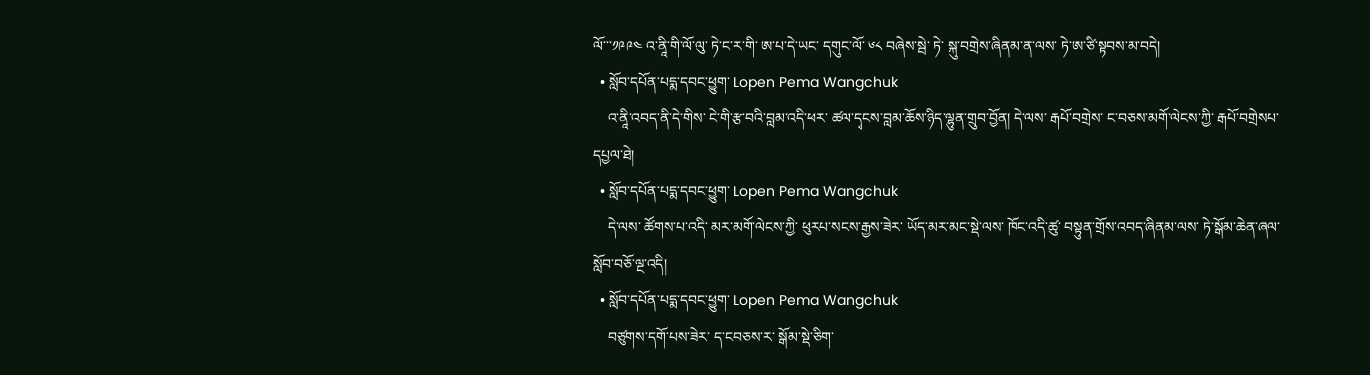ལོ་་་༡༩༩༤ འ་ནཱི་གི་ལོ་ལུ་ ཏེ་ང་ར་གི་ ཨ་པ་དེ་ཡང་ དགུང་ལོ་ ༦༨ བཞེས་སྦེ་ ཏེ་ སྐུ་བགྲེས་ཞིནམ་ན་ལས་ ཏེ་ཨ་ཙི་སྟབས་མ་བདེ།
  • སློབ་དཔོན་པདྨ་དབང་ཕྱུག་ Lopen Pema Wangchuk
    འ་ནཱི་འབད་ནི་དེ་གིས་ ངེ་གི་རྩ་བའི་བླམ་འདི་ཕར་ ཚལ་དྭངས་བླམ་ཆོས་ཉིད་ལྷུན་གྲུབ་བྱོན། དེ་ལས་ རྒཔོ་བགྲེས་ ང་བཅས་མགོ་ལེངས་ཀྱི་ རྒཔོ་བགྲེསཔ་དཔྱལ་ཐེ།
  • སློབ་དཔོན་པདྨ་དབང་ཕྱུག་ Lopen Pema Wangchuk
    དེ་ལས་ ཚོགས་པ་འདི་ མར་མགོ་ལེངས་ཀྱི་ ཕུརཔ་སངས་རྒྱས་ཟེར་ ཡོད་མར་མང་སྡེ་ལས་ ཁོང་འདི་ཚུ་ བསྟུན་གྲོས་འབད་ཞིནམ་ལས་ ཏེ་སྒོམ་ཆེན་ཞལ་སློབ་བཅོ་ལྔ་འདི།
  • སློབ་དཔོན་པདྨ་དབང་ཕྱུག་ Lopen Pema Wangchuk
    བཙུགས་དགོ་པས་ཟེར་ ད་ངབཅས་ར་ སྒོམ་སྡེ་ཅིག་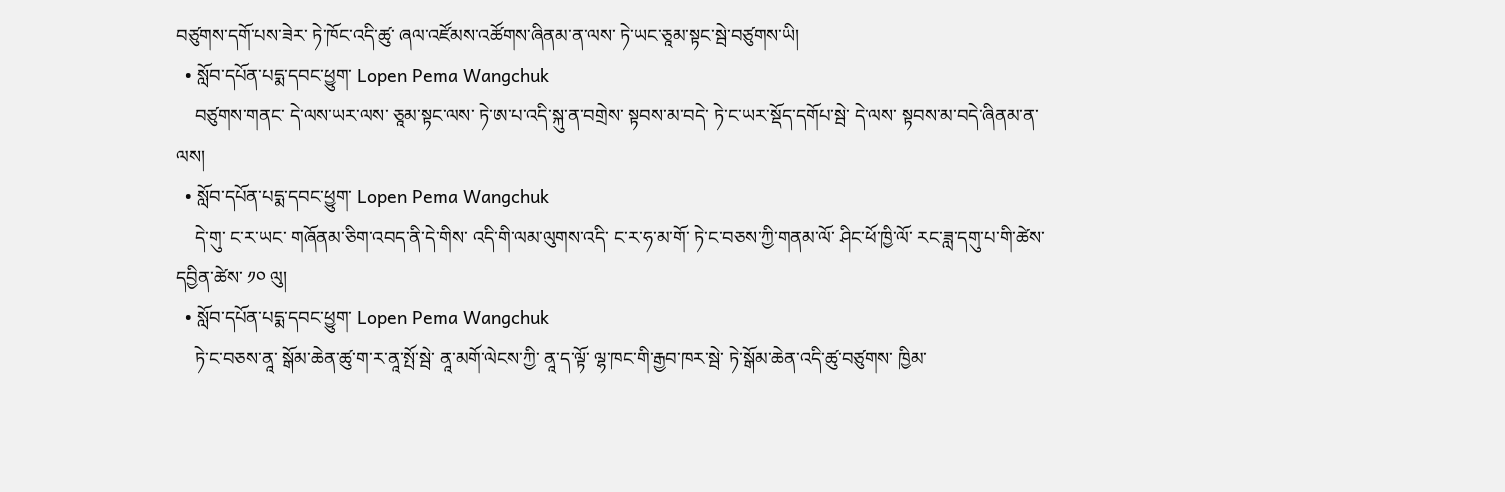བཙུགས་དགོ་པས་ཟེར་ ཏེ་ཁོང་འདི་ཚུ་ ཞལ་འཛོམས་འཚོགས་ཞིནམ་ན་ལས་ ཏེ་ཡང་ཅཱམ་སྟང་སྦེ་བཙུགས་ཡི།
  • སློབ་དཔོན་པདྨ་དབང་ཕྱུག་ Lopen Pema Wangchuk
    བཙུགས་གནང་ དེ་ལས་ཡར་ལས་ ཅཱམ་སྟང་ལས་ ཏེ་ཨ་པ་འདི་སྐུ་ན་བགྲེས་ སྟབས་མ་བདེ་ ཏེ་ང་ཡར་སྡོད་དགོཔ་སྦེ་ དེ་ལས་ སྟབས་མ་བདེ་ཞིནམ་ན་ལས།
  • སློབ་དཔོན་པདྨ་དབང་ཕྱུག་ Lopen Pema Wangchuk
    དེ་གུ་ ང་ར་ཡང་ གཞོནམ་ཅིག་འབད་ནི་དེ་གིས་ འདི་གི་ལམ་ལུགས་འདི་ ང་ར་ཧ་མ་གོ་ ཏེ་ང་བཅས་ཀྱི་གནམ་ལོ་ ཤིང་ཕོ་ཁྱི་ལོ་ རང་ཟླ་དགུ་པ་གི་ཚེས་ དབྱིན་ཚེས་ ༡༠ ལུ།
  • སློབ་དཔོན་པདྨ་དབང་ཕྱུག་ Lopen Pema Wangchuk
    ཏེ་ང་བཅས་ནཱ་ སྒོམ་ཆེན་ཚུ་ག་ར་ནཱ་སྤོ་སྦེ་ ནཱ་མགོ་ལེངས་ཀྱི་ ནཱ་ད་ལྟོ་ ལྷ་ཁང་གི་རྒྱབ་ཁར་སྦེ་ ཏེ་སྒོམ་ཆེན་འདི་ཚུ་བཙུགས་ ཁྱིམ་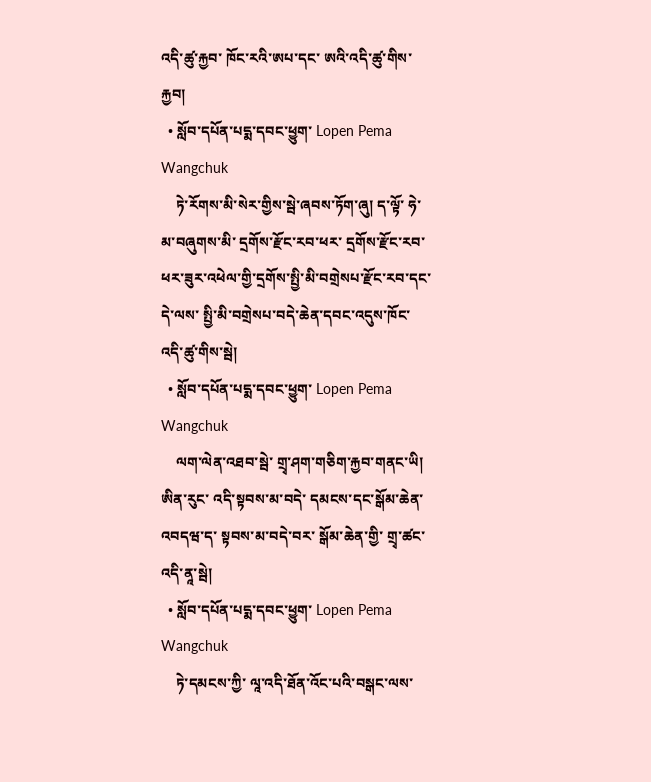འདི་ཚུ་རྐྱབ་ ཁོང་རའི་ཨཔ་དང་ ཨའི་འདི་ཚུ་གིས་རྐྱབ།
  • སློབ་དཔོན་པདྨ་དབང་ཕྱུག་ Lopen Pema Wangchuk
    ཏེ་རོགས་མི་སེར་གྱིས་སྦེ་ཞབས་ཏོག་ཞུ། ད་ལྟོ་ ཧེ་མ་བཞུགས་མི་ དྲགོས་རྫོང་རབ་ཕར་ དྲགོས་རྫོང་རབ་ ཕར་ཟུར་འཕེལ་གྱི་དྲགོས་སྤྱི་མི་བགྲེསཔ་རྫོང་རབ་དང་ དེ་ལས་ སྤྱི་མི་བགྲེསཔ་བདེ་ཆེན་དབང་འདུས་ཁོང་འདི་ཚུ་གིས་སྦེ།
  • སློབ་དཔོན་པདྨ་དབང་ཕྱུག་ Lopen Pema Wangchuk
    ལག་ལེན་འཐབ་སྦེ་ གྲྭ་ཤག་གཅིག་རྐྱབ་གནང་ཡི། ཨིན་རུང་ འདི་སྟབས་མ་བདེ་ དམངས་དང་སྒོམ་ཆེན་འབདཝ་ད་ སྟབས་མ་བདེ་བར་ སྒོམ་ཆེན་གྱི་ གྲྭ་ཚང་འདི་ནཱ་སྦེ།
  • སློབ་དཔོན་པདྨ་དབང་ཕྱུག་ Lopen Pema Wangchuk
    ཏེ་དམངས་ཀྱི་ ལཱ་འདི་ཐོན་འོང་པའི་བསྒང་ལས་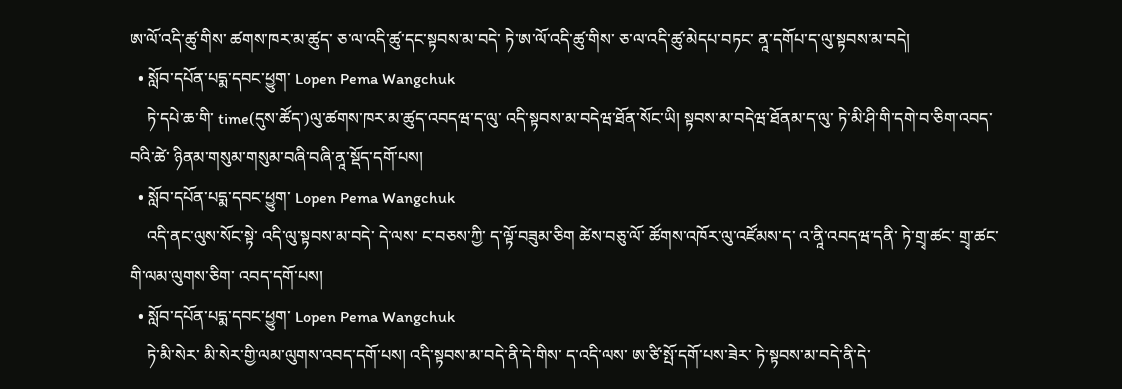ཨ་ལོ་འདི་ཚུ་གིས་ ཚགས་ཁར་མ་ཚུད་ ཅ་ལ་འདི་ཚུ་དང་སྟབས་མ་བདེ་ ཏེ་ཨ་ལོ་འདི་ཚུ་གིས་ ཅ་ལ་འདི་ཚུ་མེདཔ་བཏང་ ནཱ་དགོཔ་ད་ལུ་སྟབས་མ་བདེ།
  • སློབ་དཔོན་པདྨ་དབང་ཕྱུག་ Lopen Pema Wangchuk
    ཏེ་དཔེ་ཆ་གི་ time(དུས་ཚོད་)ལུ་ཚགས་ཁར་མ་ཚུད་འབདཝ་ད་ལུ་ འདི་སྟབས་མ་བདེཝ་ཐོན་སོང་ཡི། སྟབས་མ་བདེཝ་ཐོནམ་ད་ལུ་ ཏེ་མི་ཤི་གི་དགེ་བ་ཅིག་འབད་བའི་ཚེ་ ཉིནམ་གསུམ་གསུམ་བཞི་བཞི་ནཱ་སྡོད་དགོ་པས།
  • སློབ་དཔོན་པདྨ་དབང་ཕྱུག་ Lopen Pema Wangchuk
    འདི་ནང་ལུས་སོང་སྟེ་ འདི་ལུ་སྟབས་མ་བདེ་ དེ་ལས་ ང་བཅས་ཀྱི་ ད་ལྟོ་བཟུམ་ཅིག ཚེས་བཅུ་ལོ་ ཚོགས་འཁོར་ལུ་འཛོམས་ད་ འ་ནཱི་འབདཝ་དནི་ ཏེ་གྲྭ་ཚང་ གྲྭ་ཚང་གི་ལམ་ལུགས་ཅིག་ འབད་དགོ་པས།
  • སློབ་དཔོན་པདྨ་དབང་ཕྱུག་ Lopen Pema Wangchuk
    ཏེ་མི་སེར་ མི་སེར་གྱི་ལམ་ལུགས་འབད་དགོ་པས། འདི་སྟབས་མ་བདེ་ནི་དེ་གིས་ ད་འདི་ལས་ ཨ་ཙི་སྤོ་དགོ་པས་ཟེར་ ཏེ་སྟབས་མ་བདེ་ནི་དེ་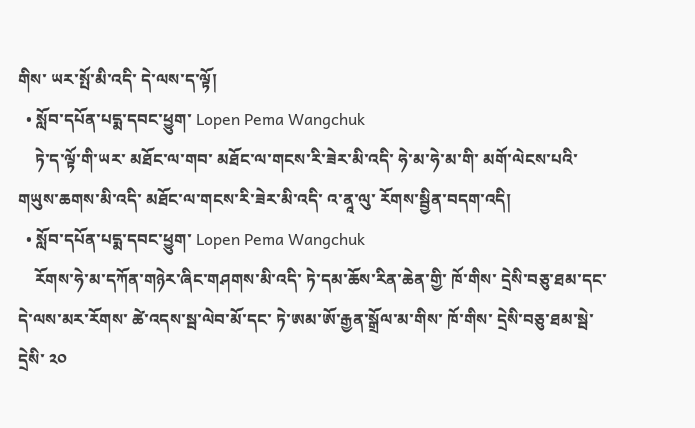གིས་ ཡར་སྤོ་མི་འདི་ དེ་ལས་ད་ལྟོ།
  • སློབ་དཔོན་པདྨ་དབང་ཕྱུག་ Lopen Pema Wangchuk
    ཏེ་ད་ལྟོ་གི་ཡར་ མཐོང་ལ་གབ་ མཐོང་ལ་གངས་རི་ཟེར་མི་འདི་ ཧེ་མ་ཧེ་མ་གི་ མགོ་ལེངས་པའི་གཡུས་ཆགས་མི་འདི་ མཐོང་ལ་གངས་རི་ཟེར་མི་འདི་ འ་ནཱ་ལུ་ རོགས་སྦྱིན་བདག་འདི།
  • སློབ་དཔོན་པདྨ་དབང་ཕྱུག་ Lopen Pema Wangchuk
    རོགས་ཧེ་མ་དཀོན་གཉེར་ཞིང་གཤགས་མི་འདི་ ཏེ་དམ་ཆོས་རིན་ཆེན་གྱི་ ཁོ་གིས་ དྲེསི་བཅུ་ཐམ་དང་ དེ་ལས་མར་རོགས་ ཚེ་འདས་སྦ་ལེབ་མོ་དང་ ཏེ་ཨམ་ཨོ་རྒྱན་སྒྲོལ་མ་གིས་ ཁོ་གིས་ དྲེསི་བཅུ་ཐམ་སྦེ་ དྲེསི་ ༢༠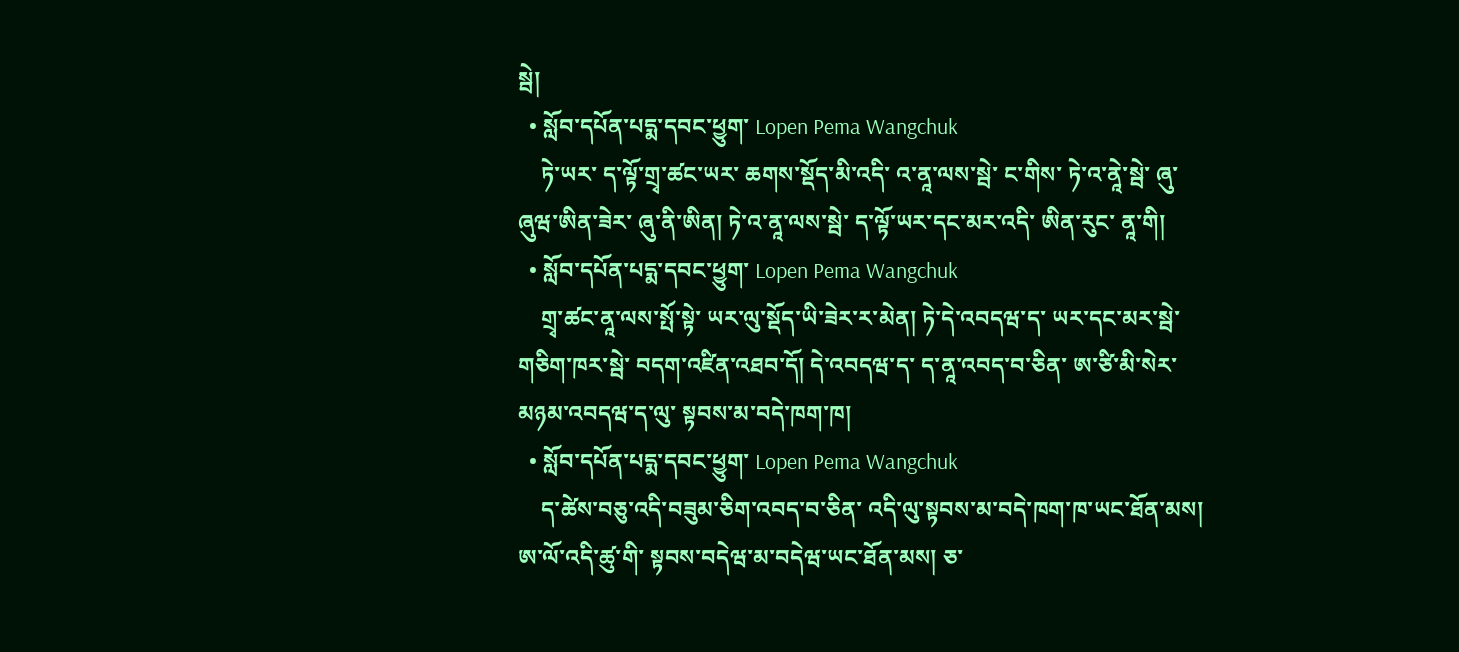སྦེ།
  • སློབ་དཔོན་པདྨ་དབང་ཕྱུག་ Lopen Pema Wangchuk
    ཏེ་ཡར་ ད་ལྟོ་གྲྭ་ཚང་ཡར་ ཆགས་སྡོད་མི་འདི་ འ་ནཱ་ལས་སྦེ་ ང་གིས་ ཏེ་འ་ནཱེ་སྦེ་ ཞུ་ཞུཝ་ཨིན་ཟེར་ ཞུ་ནི་ཨིན། ཏེ་འ་ནཱ་ལས་སྦེ་ ད་ལྟོ་ཡར་དང་མར་འདི་ ཨིན་རུང་ ནཱ་གི།
  • སློབ་དཔོན་པདྨ་དབང་ཕྱུག་ Lopen Pema Wangchuk
    གྲྭ་ཚང་ནཱ་ལས་སྤོ་སྟེ་ ཡར་ལུ་སྡོད་ཡི་ཟེར་ར་མེན། ཏེ་དེ་འབདཝ་ད་ ཡར་དང་མར་སྦེ་ གཅིག་ཁར་སྦེ་ བདག་འཛིན་འཐབ་དོ། དེ་འབདཝ་ད་ ད་ནཱ་འབད་བ་ཅིན་ ཨ་ཙི་མི་སེར་མཉམ་འབདཝ་ད་ལུ་ སྟབས་མ་བདེ་ཁག་ཁ།
  • སློབ་དཔོན་པདྨ་དབང་ཕྱུག་ Lopen Pema Wangchuk
    ད་ཚེས་བཅུ་འདི་བཟུམ་ཅིག་འབད་བ་ཅིན་ འདི་ལུ་སྟབས་མ་བདེ་ཁག་ཁ་ཡང་ཐོན་མས། ཨ་ལོ་འདི་ཚུ་གི་ སྟབས་བདེཝ་མ་བདེཝ་ཡང་ཐོན་མས། ཅ་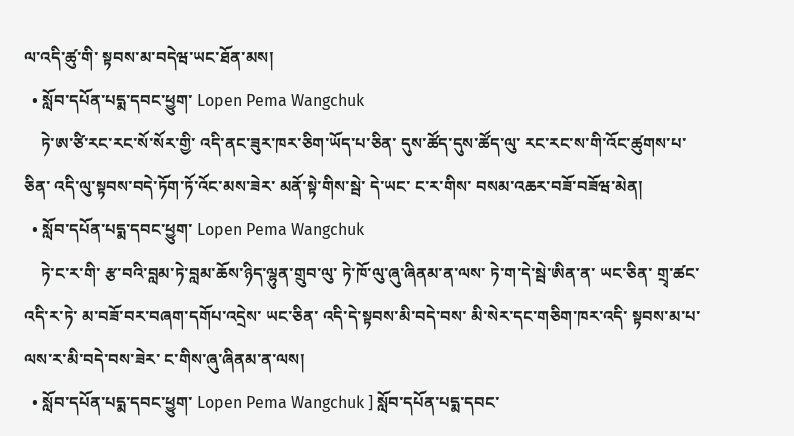ལ་འདི་ཚུ་གི་ སྟབས་མ་བདེཝ་ཡང་ཐོན་མས།
  • སློབ་དཔོན་པདྨ་དབང་ཕྱུག་ Lopen Pema Wangchuk
    ཏེ་ཨ་ཙི་རང་རང་སོ་སོར་གྱི་ འདི་ནང་ཟུར་ཁར་ཅིག་ཡོད་པ་ཅིན་ དུས་ཚོད་དུས་ཚོད་ལུ་ རང་རང་ས་གི་འོང་ཚུགས་པ་ཅིན་ འདི་ལུ་སྟབས་བདེ་ཏོག་ཏོ་འོང་མས་ཟེར་ མནོ་སྟེ་གིས་སྦེ་ དེ་ཡང་ ང་ར་གིས་ བསམ་འཆར་བཟོ་བཟོཝ་མེན།
  • སློབ་དཔོན་པདྨ་དབང་ཕྱུག་ Lopen Pema Wangchuk
    ཏེ་ང་ར་གི་ རྩ་བའི་བླམ་ཏེ་བླམ་ཆོས་ཉིད་ལྷུན་གྲུབ་ལུ་ ཏེ་ཁོ་ལུ་ཞུ་ཞིནམ་ན་ལས་ ཏེ་ག་དེ་སྦེ་ཨིན་ན་ ཡང་ཅིན་ གྲྭ་ཚང་འདི་ར་ཏེ་ མ་བཟོ་བར་བཞག་དགོཔ་འདྲེས་ ཡང་ཅིན་ འདི་དེ་སྟབས་མི་བདེ་བས་ མི་སེར་དང་གཅིག་ཁར་འདི་ སྟབས་མ་པ་ལས་ར་མི་བདེ་བས་ཟེར་ ང་གིས་ཞུ་ཞིནམ་ན་ལས།
  • སློབ་དཔོན་པདྨ་དབང་ཕྱུག་ Lopen Pema Wangchuk ] སློབ་དཔོན་པདྨ་དབང་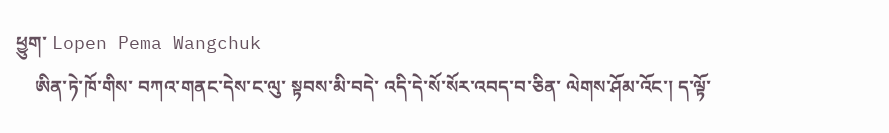ཕྱུག་ Lopen Pema Wangchuk
    ཨིན་ཏེ་ཁོ་གིས་ བཀའ་གནང་དེས་ང་ལུ་ སྟབས་མི་བདེ་ འདི་དེ་སོ་སོར་འབད་བ་ཅིན་ ལེགས་ཤོམ་འོང་། ད་ལྟོ་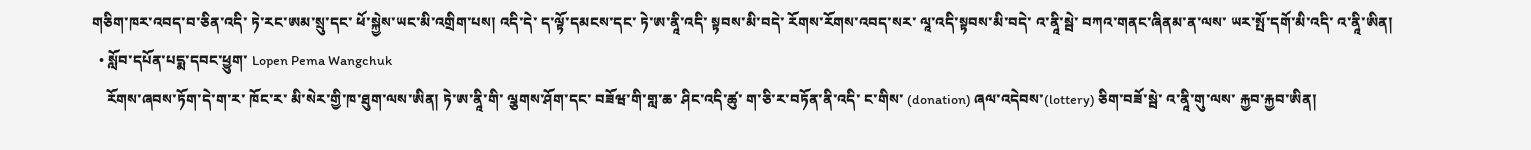གཅིག་ཁར་འབད་བ་ཅིན་འདི་ ཏེ་རང་ཨམ་སྲུ་དང་ ཕོ་སྐྱེས་ཡང་མི་འགྲིག་པས། འདི་དེ་ ད་ལྟོ་དམངས་དང་ ཏེ་ཨ་ནཱི་འདི་ སྟབས་མི་བདེ་ རོགས་རོགས་འབད་སར་ ལཱ་འདི་སྟབས་མི་བདེ་ འ་ནཱི་སྦེ་ བཀའ་གནང་ཞིནམ་ན་ལས་ ཡར་སྤོ་དགོ་མི་འདི་ འ་ནཱི་ཨིན།
  • སློབ་དཔོན་པདྨ་དབང་ཕྱུག་ Lopen Pema Wangchuk
    རོགས་ཞབས་ཏོག་དེ་ག་ར་ ཁོང་ར་ མི་སེར་གྱི་ཁ་ཐུག་ལས་ཨིན། ཏེ་ཨ་ནཱི་གི་ ལྕགས་ཤོག་དང་ བཟོཝ་གི་གླ་ཆ་ ཤིང་འདི་ཚུ་ ག་ཅི་ར་བཏོན་ནི་འདི་ ང་གིས་ (donation) ཞལ་འདེབས་(lottery) ཅིག་བཟོ་སྦེ་ འ་ནཱི་གུ་ལས་ རྐྱབ་རྐྱབ་ཨིན།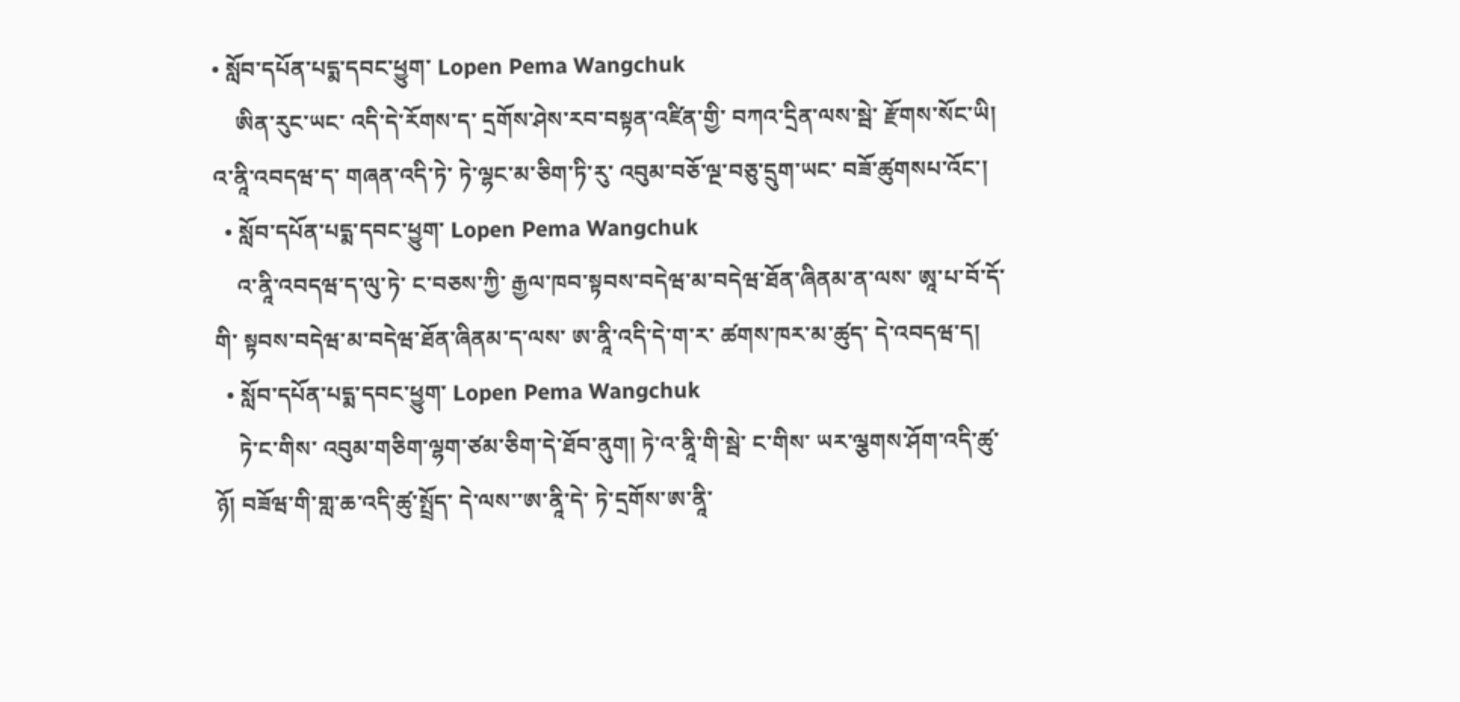• སློབ་དཔོན་པདྨ་དབང་ཕྱུག་ Lopen Pema Wangchuk
    ཨིན་རུང་ཡང་ འདི་དེ་རོགས་ད་ དྲགོས་ཤེས་རབ་བསྟན་འཛིན་གྱི་ བཀའ་དྲིན་ལས་སྦེ་ རྫོགས་སོང་ཡི། འ་ནཱི་འབདཝ་ད་ གཞན་འདི་ཏེ་ ཏེ་ལྷང་མ་ཅིག་ཏི་རུ་ འབུམ་བཅོ་ལྔ་བཅུ་དྲུག་ཡང་ བཟོ་ཚུགསཔ་འོང་།
  • སློབ་དཔོན་པདྨ་དབང་ཕྱུག་ Lopen Pema Wangchuk
    འ་ནཱི་འབདཝ་ད་ལུ་ཏེ་ ང་བཅས་ཀྱི་ རྒྱལ་ཁབ་སྟབས་བདེཝ་མ་བདེཝ་ཐོན་ཞིནམ་ན་ལས་ ཨཱ་པ་བོ་དོ་གི་ སྟབས་བདེཝ་མ་བདེཝ་ཐོན་ཞིནམ་ད་ལས་ ཨ་ནཱི་འདི་དེ་ག་ར་ ཚགས་ཁར་མ་ཚུད་ དེ་འབདཝ་ད།
  • སློབ་དཔོན་པདྨ་དབང་ཕྱུག་ Lopen Pema Wangchuk
    ཏེ་ང་གིས་ འབུམ་གཅིག་ལྷག་ཙམ་ཅིག་དེ་ཐོབ་ནུག། ཏེ་འ་ནཱི་གི་སྦེ་ ང་གིས་ ཡར་ལྕགས་ཤོག་འདི་ཚུ་ཉོ། བཟོཝ་གི་གླ་ཆ་འདི་ཚུ་སྤྲོད་ དེ་ལས་་ཨ་ནཱི་དེ་ ཏེ་དྲགོས་ཨ་ནཱི་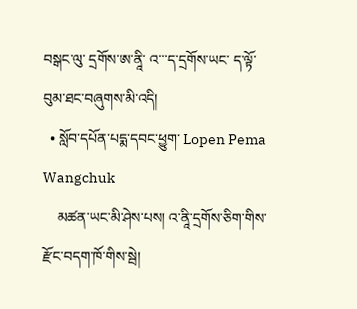བསྒང་ལུ་ དྲགོས་ཨ་ནཱི་ འ་་་ད་དྲགོས་ཡང་ ད་ལྟོ་བུམ་ཐང་བཞུགས་མི་འདི།
  • སློབ་དཔོན་པདྨ་དབང་ཕྱུག་ Lopen Pema Wangchuk
    མཚན་ཡང་མི་ཤེས་པས། འ་ནཱི་དྲགོས་ཅིག་གིས་ རྫོང་བདག་ཁོ་གིས་སྦེ།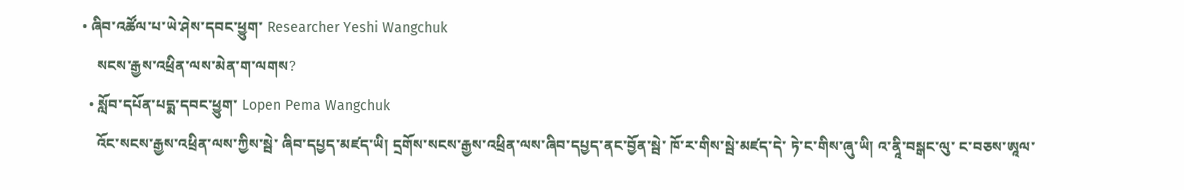• ཞིབ་འཚོལ་པ་ཡེ་ཤེས་དབང་ཕྱུག་ Researcher Yeshi Wangchuk
    སངས་རྒྱས་འཕྲིན་ལས་མེན་ག་ལགས?
  • སློབ་དཔོན་པདྨ་དབང་ཕྱུག་ Lopen Pema Wangchuk
    འོང་སངས་རྒྱས་འཕྲིན་ལས་ཀྱིས་སྦེ་ ཞིབ་དཔྱད་མཛད་ཡི། དྲགོས་སངས་རྒྱས་འཕྲིན་ལས་ཞིབ་དཔྱད་ནང་བྱོན་སྦེ་ ཁོ་ར་གིས་སྦེ་མཛད་དེ་ ཏེ་ང་གིས་ཞུ་ཡི། འ་ནཱི་བསྒང་ལུ་ ང་བཅས་ཨཱལ་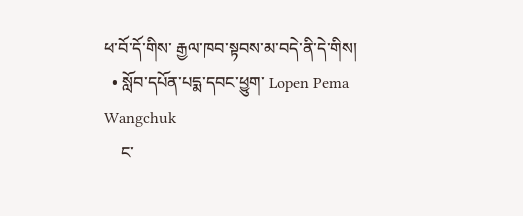ཕ་བོ་དོ་གིས་ རྒྱལ་ཁབ་སྟབས་མ་བདེ་ནི་དེ་གིས།
  • སློབ་དཔོན་པདྨ་དབང་ཕྱུག་ Lopen Pema Wangchuk
    ང་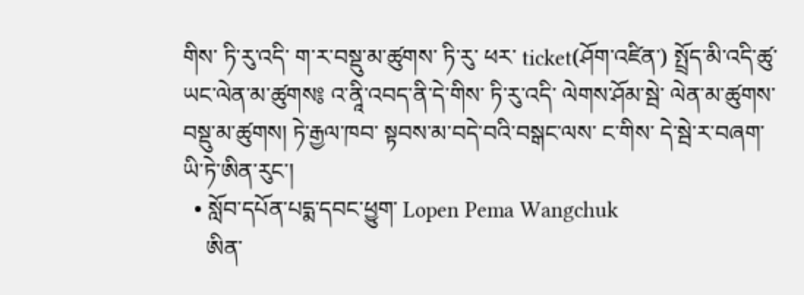གིས་ ཏི་རུ་འདི་ ག་ར་བསྡུ་མ་ཚུགས་ ཏི་རུ་ ཕར་ ticket(ཤོག་འཛིན་) སྤྲོད་མི་འདི་ཚུ་ཡང་ལེན་མ་ཚུགས༔ འ་ནཱི་འབད་ནི་དེ་གིས་ ཏི་རུ་འདི་ ལེགས་ཤོམ་སྦེ་ ལེན་མ་ཚུགས་བསྡུ་མ་ཚུགས། ཏེ་རྒྱལ་ཁབ་ སྟབས་མ་བདེ་བའི་བསྒང་ལས་ ང་གིས་ དེ་སྦེ་ར་བཞག་ཡི་ཏེ་ཨིན་རུང་།
  • སློབ་དཔོན་པདྨ་དབང་ཕྱུག་ Lopen Pema Wangchuk
    ཨིན་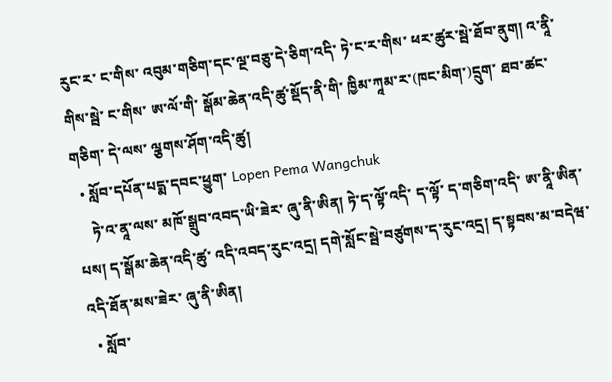རུང་ར་ ང་གིས་ འབུམ་གཅིག་དང་ལྔ་བཅུ་དེ་ཅིག་འདི་ ཏེ་ང་ར་གིས་ ཕར་ཚུར་སྦེ་ཐོབ་ནུག། འ་ནཱི་གིས་སྦེ་ ང་གིས་ ཨ་ལོ་གི་ སྒོམ་ཆེན་འདི་ཚུ་སྡོད་ནི་གི་ ཁྱིམ་ཀཱམ་ར་(ཁང་མིག་)དྲུག་ ཐབ་ཚང་གཅིག་ དེ་ལས་ ལྕགས་ཤོག་འདི་ཚུ།
  • སློབ་དཔོན་པདྨ་དབང་ཕྱུག་ Lopen Pema Wangchuk
    ཏེ་འ་ནཱ་ལས་ མཁོ་སྒྲུབ་འབད་ཡི་ཟེར་ ཞུ་ནི་ཨིན། ཏེ་ད་ལྟོ་འདི་ ད་ལྟོ་ ད་གཅིག་འདི་ ཨ་ནཱི་ཨིན་པས། ད་སྒོམ་ཆེན་འདི་ཚུ་ འདི་འབད་རུང་འདྲ། དགེ་སློང་སྦེ་བཙུགས་ད་རུང་འདྲ། ད་སྟབས་མ་བདེཝ་འདི་ཐོན་མས་ཟེར་ ཞུ་ནི་ཨིན།
  • སློབ་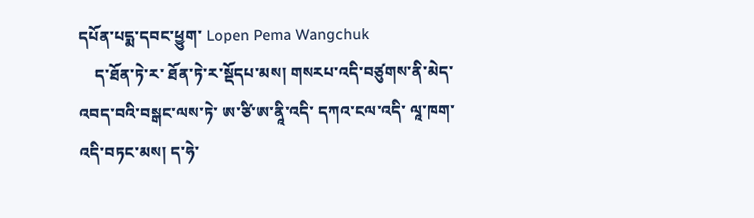དཔོན་པདྨ་དབང་ཕྱུག་ Lopen Pema Wangchuk
    ད་ཐོན་ཏེ་ར་ ཐོན་ཏེ་ར་སྡོདཔ་མས། གསརཔ་འདི་བཙུགས་ནི་མེད་འབད་བའི་བསྒང་ལས་ཏེ་ ཨ་ཙི་ཨ་ནཱི་འདི་ དཀའ་ངལ་འདི་ ལཱ་ཁག་འདི་བཏང་མས། ད་ཧེ་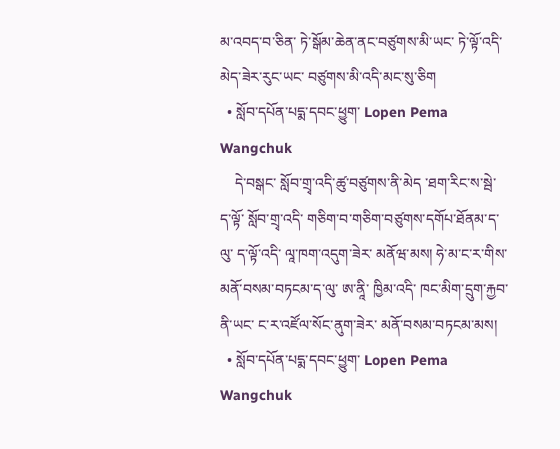མ་འབད་བ་ཅིན་ ཏེ་སྒོམ་ཆེན་ནང་བཙུགས་མི་ཡང་ ཏེ་ལྟོ་འདི་མེད་ཟེར་རུང་ཡང་ བཙུགས་མི་འདི་མང་སུ་ཅིག
  • སློབ་དཔོན་པདྨ་དབང་ཕྱུག་ Lopen Pema Wangchuk
    དེ་བསྒང་ སློབ་གྲྭ་འདི་ཚུ་བཙུགས་ནི་མེད ་ཐག་རིང་ས་སྦེ་ ད་ལྟོ་ སློབ་གྲྭ་འདི་ གཅིག་བ་གཅིག་བཙུགས་དགོཔ་ཐོནམ་ད་ལུ་ ད་ལྟོ་འདི་ ལཱ་ཁག་འདུག་ཟེར་ མནོཝ་མས། ཧེ་མ་ང་ར་གིས་ མནོ་བསམ་བཏངམ་ད་ལུ་ ཨ་ནཱི་ ཁྱིམ་འདི་ ཁང་མིག་དྲུག་རྐྱབ་ནི་ཡང་ ང་ར་འཛོལ་སོང་ནུག་ཟེར་ མནོ་བསམ་བཏངམ་མས།
  • སློབ་དཔོན་པདྨ་དབང་ཕྱུག་ Lopen Pema Wangchuk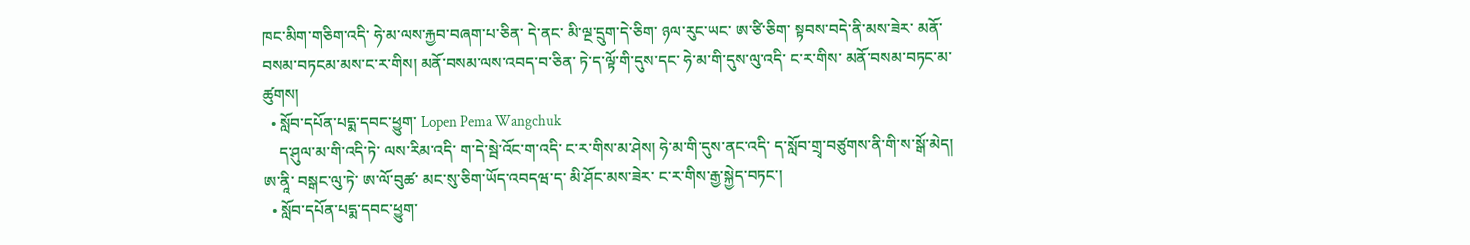ཁང་མིག་གཅིག་འདི་ ཧེ་མ་ལས་རྐྱབ་བཞག་པ་ཅིན་ དེ་ནང་ མི་ལྔ་དྲུག་དེ་ཅིག་ ཉལ་རུང་ཡང་ ཨ་ཙི་ཅིག་ སྟབས་བདེ་ནི་མས་ཟེར་ མནོ་བསམ་བཏངམ་མས་ང་ར་གིས། མནོ་བསམ་ལས་འབད་བ་ཅིན་ ཏེ་ད་ལྟོ་གི་དུས་དང་ ཧེ་མ་གི་དུས་ལུ་འདི་ ང་ར་གིས་ མནོ་བསམ་བཏང་མ་ཚུགས།
  • སློབ་དཔོན་པདྨ་དབང་ཕྱུག་ Lopen Pema Wangchuk
    ད་ཤུལ་མ་གི་འདི་ཏེ་ ལས་རིམ་འདི་ ག་དེ་སྦེ་འོང་ག་འདི་ ང་ར་གིས་མ་ཤེས། ཧེ་མ་གི་དུས་ནང་འདི་ ད་སློབ་གྲྭ་བཙུགས་ནི་གི་ས་སྒོ་མེད། ཨ་ནཱི་ བསྒང་ལུ་ཏེ་ ཨ་ལོ་བུཚ་ མང་སུ་ཅིག་ཡོད་འབདཝ་ད་ མི་ཤོང་མས་ཟེར་ ང་ར་གིས་རྒྱ་སྐྱེད་བཏང་།
  • སློབ་དཔོན་པདྨ་དབང་ཕྱུག་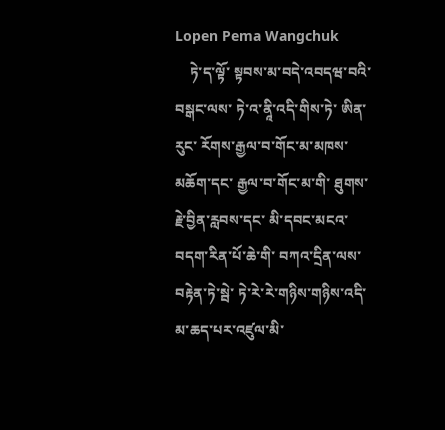Lopen Pema Wangchuk
    ཏེ་ད་ལྟོ་ སྟབས་མ་བདེ་འབདཝ་བའི་བསྒང་ལས་ ཏེ་འ་ནཱི་འདི་གིས་ཏེ་ ཨིན་རུང་ རོགས་རྒྱལ་བ་གོང་མ་མཁས་མཆོག་དང་ རྒྱལ་བ་གོང་མ་གི་ ཐུགས་རྗེ་བྱིན་རླབས་དང་ མི་དབང་མངའ་བདག་རིན་པོ་ཆེ་གི་ བཀའ་དྲིན་ལས་བརྟེན་ཏེ་སྦེ་ ཏེ་རེ་རེ་གཉིས་གཉིས་འདི་ མ་ཆད་པར་འཛུལ་མི་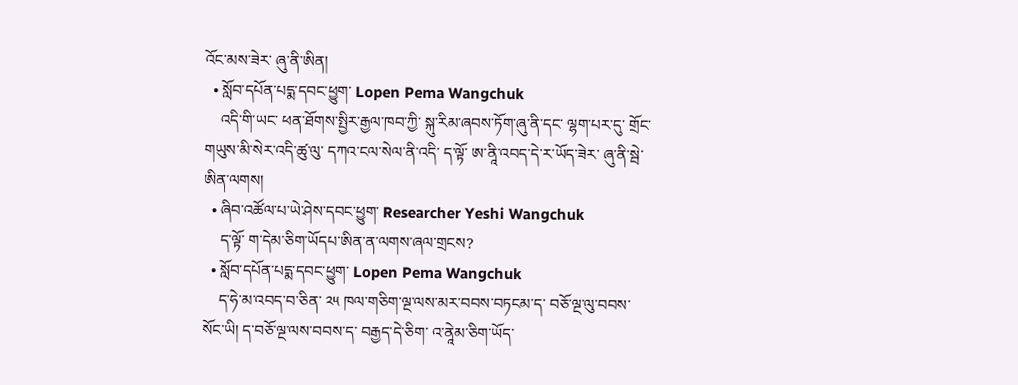འོང་མས་ཟེར་ ཞུ་ནི་ཨིན།
  • སློབ་དཔོན་པདྨ་དབང་ཕྱུག་ Lopen Pema Wangchuk
    འདི་གི་ཡང་ ཕན་ཐོགས་སྤྱིར་རྒྱལ་ཁབ་ཀྱི་ སྐུ་རིམ་ཞབས་ཏོག་ཞུ་ནི་དང་ ལྷག་པར་དུ་ གྲོང་གཡུས་མི་སེར་འདི་ཚུ་ལུ་ དཀའ་ངལ་སེལ་ནི་འདི་ ད་ལྟོ་ ཨ་ནཱི་འབད་དེ་ར་ཡོད་ཟེར་ ཞུ་ནི་སྦེ་ཨིན་ལགས།
  • ཞིབ་འཚོལ་པ་ཡེ་ཤེས་དབང་ཕྱུག་ Researcher Yeshi Wangchuk
    ད་ལྟོ་ ག་དེམ་ཅིག་ཡོདཔ་ཨིན་ན་ལགས་ཞལ་གྲངས?
  • སློབ་དཔོན་པདྨ་དབང་ཕྱུག་ Lopen Pema Wangchuk
    ད་ཧེ་མ་འབད་བ་ཅིན་ ༢༥ ཁལ་གཅིག་ལྔ་ལས་མར་བབས་བཏངམ་ད་ བཅོ་ལྔ་ལུ་བབས་སོང་ཡི། ད་བཅོ་ལྔ་ལས་བབས་ད་ བརྒྱད་དེ་ཅིག་ འ་ནཱེམ་ཅིག་ཡོད་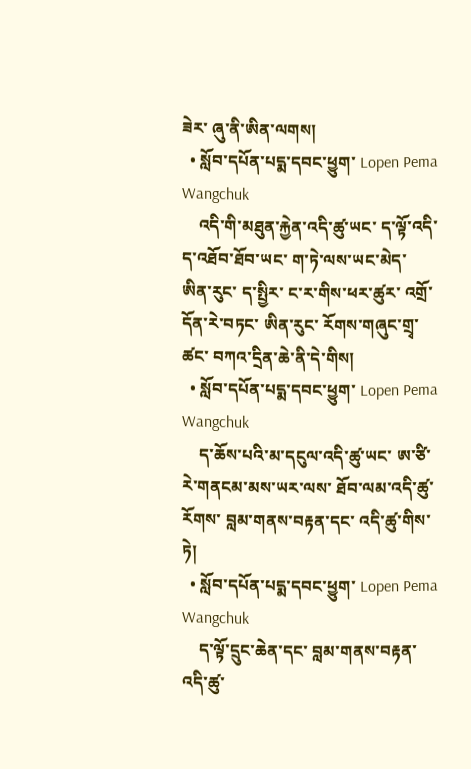ཟེར་ ཞུ་ནི་ཨིན་ལགས།
  • སློབ་དཔོན་པདྨ་དབང་ཕྱུག་ Lopen Pema Wangchuk
    འདི་གི་མཐུན་རྐྱེན་འདི་ཚུ་ཡང་ ད་ལྟོ་འདི་ ད་འཐོབ་ཐོབ་ཡང་ ག་ཏེ་ལས་ཡང་མེད་ ཨིན་རུང་ ད་སྤྱིར་ ང་ར་གིས་ཕར་ཚུར་ འགྲོ་དོན་རེ་བཏང་ ཨིན་རུང་ རོགས་གཞུང་གྲྭ་ཚང་ བཀའ་དྲིན་ཆེ་ནི་དེ་གིས།
  • སློབ་དཔོན་པདྨ་དབང་ཕྱུག་ Lopen Pema Wangchuk
    ད་ཆོས་པའི་མ་དངུལ་འདི་ཚུ་ཡང་ ཨ་ཙི་རེ་གནངམ་མས་ཡར་ལས་ ཐོབ་ལམ་འདི་ཚུ་ རོགས་ བླམ་གནས་བརྟན་དང་ འདི་ཚུ་གིས་ཏེ།
  • སློབ་དཔོན་པདྨ་དབང་ཕྱུག་ Lopen Pema Wangchuk
    ད་ལྟོ་དྲུང་ཆེན་དང་ བླམ་གནས་བརྟན་འདི་ཚུ་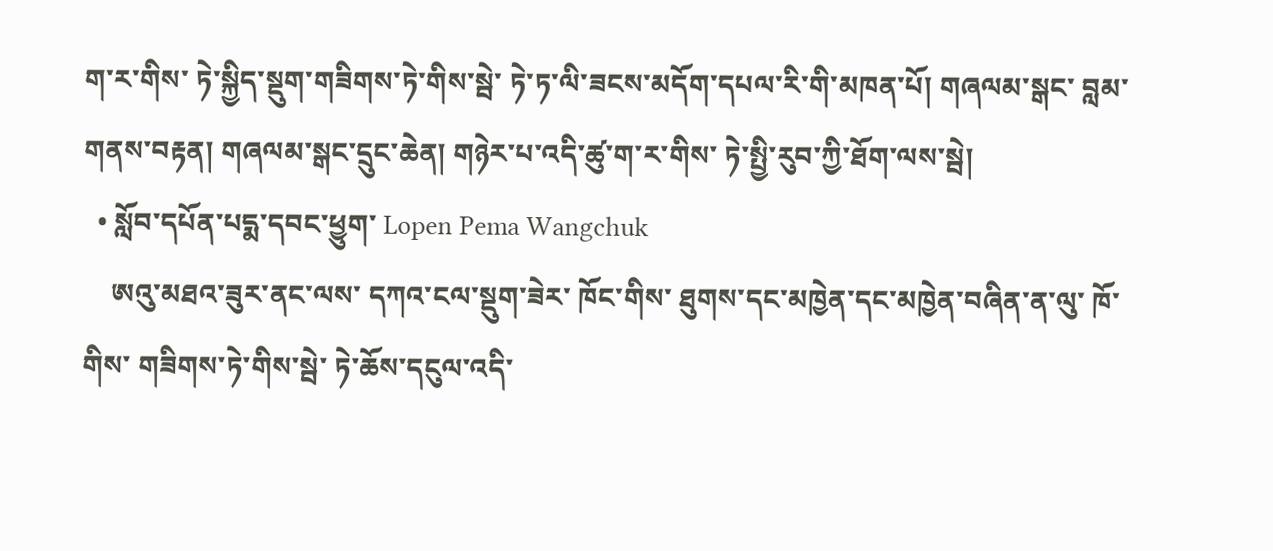ག་ར་གིས་ ཏེ་སྐྱིད་སྡུག་གཟིགས་ཏེ་གིས་སྦེ་ ཏེ་ཏ་ལི་ཟངས་མདོག་དཔལ་རི་གི་མཁན་པོ། གཞལམ་སྒང་ བླམ་གནས་བརྟན། གཞལམ་སྒང་དྲུང་ཆེན། གཉེར་པ་འདི་ཚུ་ག་ར་གིས་ ཏེ་སྤྱི་རུབ་ཀྱི་ཐོག་ལས་སྦེ།
  • སློབ་དཔོན་པདྨ་དབང་ཕྱུག་ Lopen Pema Wangchuk
    ཨའུ་མཐའ་ཟུར་ནང་ལས་ དཀའ་ངལ་སྡུག་ཟེར་ ཁོང་གིས་ ཐུགས་དང་མཁྱེན་དང་མཁྱེན་བཞིན་ན་ལུ་ ཁོ་གིས་ གཟིགས་ཏེ་གིས་སྦེ་ ཏེ་ཆོས་དངུལ་འདི་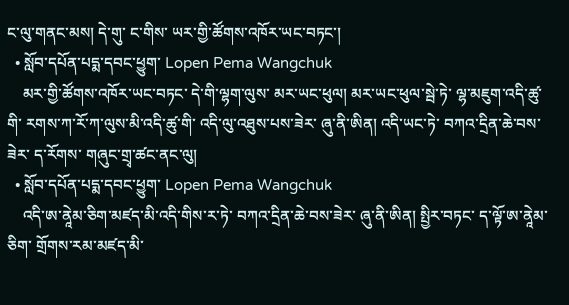ང་ལུ་གནང་མས། དེ་གུ་ ང་གིས་ ཡར་གྱི་ཚོགས་འཁོར་ཡང་བཏང་།
  • སློབ་དཔོན་པདྨ་དབང་ཕྱུག་ Lopen Pema Wangchuk
    མར་གྱི་ཚོགས་འཁོར་ཡང་བཏང་ དེ་གི་ལྷག་ལུས་ མར་ཡང་ཕུལ། མར་ཡང་ཕུལ་སྦེ་ཏེ་ ལྷ་མཇུག་འདི་ཚུ་གི་ རགས་ཀ་རོ་ཀ་ལུས་མི་འདི་ཚུ་གི་ འདི་ལུ་འཐུས་པས་ཟེར་ ཞུ་ནི་ཨིན། འདི་ཡང་ཏེ་ བཀའ་དྲིན་ཆེ་བས་ཟེར་ ད་རོགས་ གཞུང་གྲྭ་ཚང་ནང་ལུ།
  • སློབ་དཔོན་པདྨ་དབང་ཕྱུག་ Lopen Pema Wangchuk
    འདི་ཨ་ནཱེམ་ཅིག་མཛད་མི་འདི་གིས་ར་ཏེ་ བཀའ་དྲིན་ཆེ་བས་ཟེར་ ཞུ་ནི་ཨིན། སྤྱིར་བཏང་ ད་ལྟོ་ཨ་ནཱེམ་ཅིག་ གྲོགས་རམ་མཛད་མི་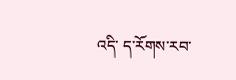འདི་ ད་རོགས་རབ་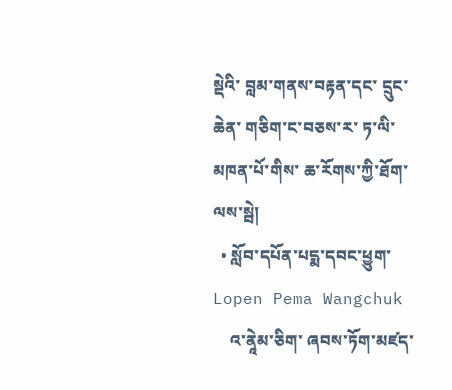སྡེའི་ བླམ་གནས་བརྟན་དང་ དྲུང་ཆེན་ གཅིག་ང་བཅས་ར་ ཏ་ལི་མཁན་པོ་གིས་ ཆ་རོགས་ཀྱི་ཐོག་ལས་སྦེ།
  • སློབ་དཔོན་པདྨ་དབང་ཕྱུག་ Lopen Pema Wangchuk
    འ་ནཱེམ་ཅིག་ ཞབས་ཏོག་མཛད་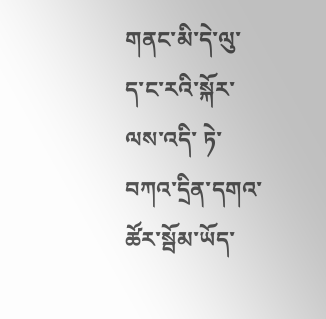གནང་མི་དེ་ལུ་ ད་ང་རའི་སྐོར་ལས་འདི་ ཏེ་བཀའ་དྲིན་དགའ་ཚོར་སྦོམ་ཡོད་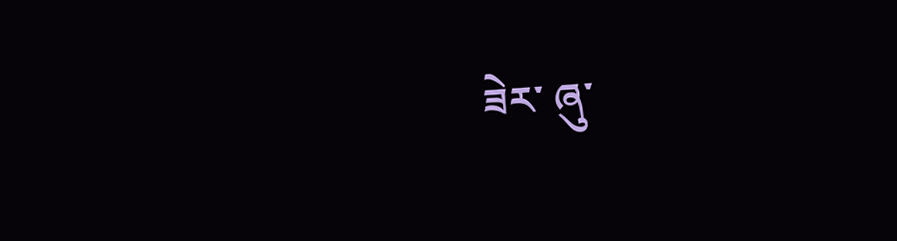ཟེར་ ཞུ་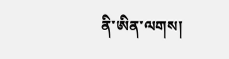ནི་ཨིན་ལགས།